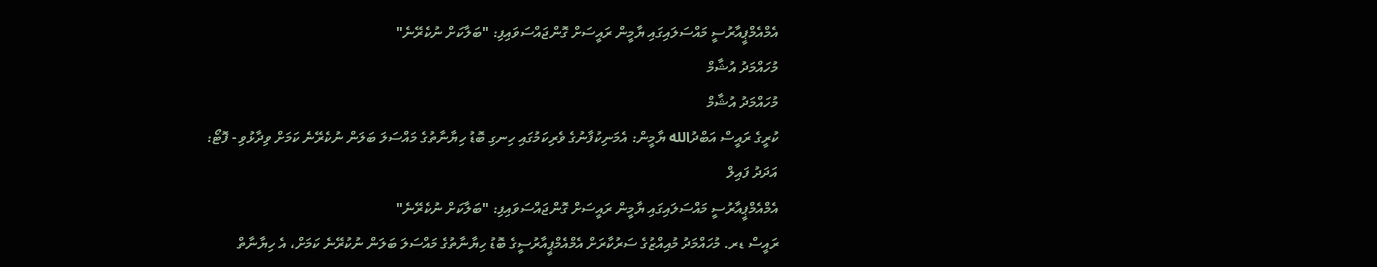އެމްއެމްޕީއާރުސީ މައްސަލައިގައި ޔާމީން ރައީސަށް ގޮންޖައްސަވައިފި: "ބަލާކަށް ނުކެރޭނެ"
މުހައްމަދު އުޝާމް
މުހައްމަދު އުޝާމް
ކުރީގެ ރައީސް އަބްދުالله ޔާމީން: އެމަނިކުފާނުގެ ވެރިކަމުގައި ހިނގި ބޮޑު ހިޔާނާތުގެ މައްސަލަ ބަލަން ނުކެރޭނެ ކަމަށް ވިދާޅުވި - ފޮޓޯ: އަދަދު ފައިލް
އެމްއެމްޕީއާރުސީ މައްސަލައިގައި ޔާމީން ރައީސަށް ގޮންޖައްސަވައިފި: "ބަލާކަށް ނުކެރޭނެ"
ރައީސް ޑރ. މުހައްމަދު މުއިއްޒުގެ ސަރުކާރަށް އެމްއެމްޕީއާރުސީގެ ބޮޑު ހިޔާނާތުގެ މައްސަލަ ބަލަން ނުކުރޭނެ ކަމަށް، އެ ހިޔާނާތް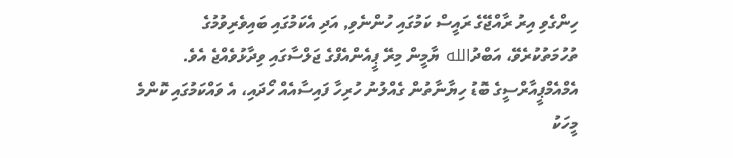ހިންގެވި އިރު ރާއްޖޭގެ ރައީސް ކަމުގައި ހުންނެވި, އަދި އެކަމުގައި ބައިވެރިވުމުގެ ތުހުމަތުކުރެވޭ، އަބްދުالله ޔާމީން މިރޭ ޕީއެންއެފްގެ ޖަލްސާގައި ވިދާޅުވެއްޖެ އެވެ.
އެމްއެމްޕީއާރްސީގެ ބޮޑު ހިޔާނާތުން ގެއްލުނު ހުރިހާ ފައިސާއެއް ހޯދައި، އެ ވައްކަމުގައި ކޮންމެ މީހަކު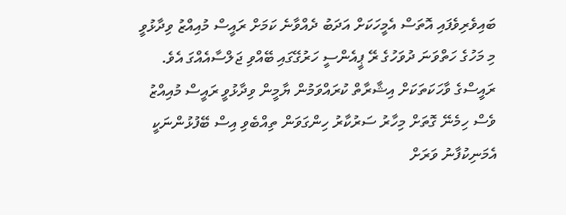ބައިވެރިވެފައި އޮތަސް އެމީހަކަށް އަދަބު ދެއްވާނެ ކަމަށް ރައީސް މުއިއްޒު ވިދާޅުވީ މި މަހުގެ ހަތްވަނަ ދުވަހުގެ ރޭ ޕީއެންސީ ހަރުގޭގައި ބޭއްވި ޖަލްސާއެއްގަ އެވެ.
ރައީސްގެ ވާހަކަތަކަށް އިޝާރާތް ކުރައްވަމުން ޔާމީން ވިދާޅުވީ ރައީސް މުއިއްޒު ވެސް ހިމެނޭ ގޮތަށް މިހާރު ސަރުކާރު ހިންގަވަން ތިއްބެވި އިސް ބޭފުޅުންނަކީ އެމަނިކުފާނު ވަރަށް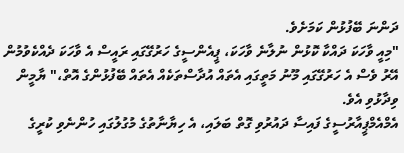ދަންނަ ބޭފުޅުން ކަމަށެވެ.
"މިއީ ވާހަކަ ދައްކާ ކޮޅުން ނުލާނެ ވާހަކަ، ޕީއެންސީގެ ހަރުގޭގައި ރައީސް އެ ވާހަކަ ދެއްކެވުމުން އޭރު ވެސް އެ ހަރުގޭގައި މޫނު މަތީގައި އެތައް އުދާސްތަކެއް އެތައް ބޭފުޅުންގެ އޮތް،" ޔާމީން ވިދާޅުވި އެވެ.
އެމްއެމްޕީއާރުސީގެ ފައިސާ ދައުރުވި ގޮތް ބަލައި، އެ ހިޔާނާތުގެ މުގުލުގައި ހުންނެވި ކުރީގެ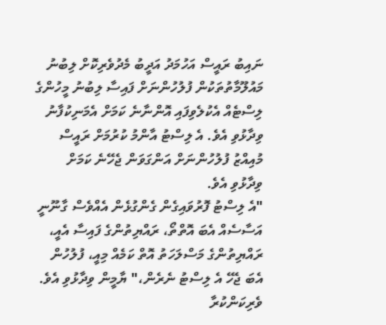ނައިބު ރައީސް އަހުމަދު އަދީބު މެދުވެރިކޮށް ލިބުނު މައުލޫމާތުތަކުން ފުލުހުންނަށް ފައިސާ ލިބުނު މީހުންގެ ލިސްޓެއް އެކުލެވިފައި އޮންނާނެ ކަމަށް އެމަނިކުފާނު ވިދާޅުވި އެވެ. އެ ލިސްޓު އާންމު ކުރުމަށް ރައީސް މުއިއްޒު ފުލުހުންނަށް އަންގަވަން ޖެހޭނެ ކަމަށް ވިދާޅުވި އެވެ.
"އެ ލިސްޓު ފޮރުވައިގެން ގެންގުޅެން އެއްވެސް ގާނޫނީ އަސާސެއް އެބަ އޮތްތޯ، ރައްޔިތުންގެ ފައިސާ އެއީ، ރައްޔިތުންގެ މަސްލަހަތު އޮތް ކަމެއް މިއީ، ފުލުހުން އެބަ ޖެހޭ އެ ލިސްޓު ނެރެން،" ޔާމީން ވިދާޅުވި އެވެ.
ވެރިކަންކުރާ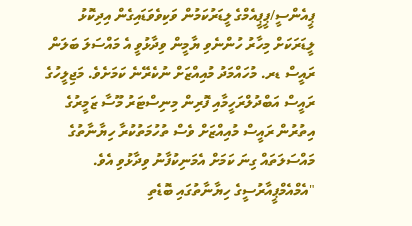ޕީއެންސީ/ޕީޕީއެމްގެ ލީޑަރުކަމުން ވަކިވެވަޑައިގެން އިދިކޮޅު ލީޑަރަކަށް މިހާރު ހުންނެވި ޔާމީން ވިދާޅުވީ އެ މައްސަލަ ބަލަން ރައީސް ޑރ. މުހައްމަދު މުއިއްޒަށް ނުކެރޭނެ ކަމަށެވެ. މަޖިލީހުގެ ރައީސް އަބްދުލްރަހީމާއި ފޮރިން މިނިސްޓަރު މޫސާ ޒަމީރުގެ އިތުރުން ރައީސް މުއިއްޒަށް ވެސް ތުހުމަތުކުރާ ހިޔާނާތުގެ މައްސަލަތައް ގިނަ ކަމަށް އެމަނިކުފާނު ވިދާޅުވި އެވެ.
"އެމްއެމްޕީއާރުސީގެ ހިޔާނާތުގައި ބޮޑެތި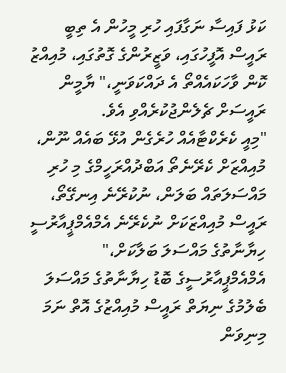ކަޅު ފައިސާ ނަގާފައި ހުރި މީހުން އެ ތިބީ ރައީސް އޮފީހުގައި، ވަޒީރުންގެ ގޮތުގައި، މުއިއްޒު ކޮން ވާހަކައެއްތޯ އެ ދައްކަވަނީ،" ޔާމީން ރައީސަށް ޗެލެންޖުކުރެއްވި އެވެ.
"މިއީ ކެރެކްޓާއެއް ހުރެގެން އުޅޭ ބައެއް ނޫން، މުއިއްޒަށް ކެރޭނެތޯ އަބްދުއްރަހީމްގެ މި ހުރި މައްސަލަތައް ބަލަން، ނުކުރޭނެ އިނގޭތޯ، ރައީސް މުއިއްޒަކަށް ނުކެރޭނެ އެމްއެމްޕީއާރުސީ ހިޔާނާތުގެ މައްސަލަ ބަލާކަށް،"
އެމްއެމްޕީއާރުސީގެ ބޮޑު ހިޔާނާތުގެ މައްސަލަ ބެލުމުގެ ނިޔަތް ރައީސް މުއިއްޒުގެ އޮތް ނަމަ މިނިވަން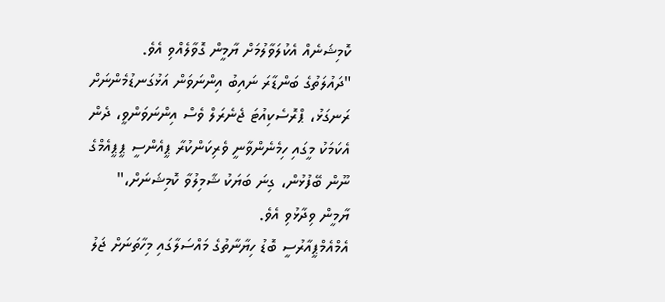ކޮމިޝަނެއް އެކުލަވާލުމަށް ޔާމީން ގޮވާލެއްވި އެވެ.
"ދައުލަތުގެ ބަންޑާރަ ނައިބު އިންނަވަން އަޅުގަނޑުމެންނަށް ރަނގަޅު، ޕްރޮސެކިއުޓަ ޖެނެރަލް ވެސް އިންނަވަންވީ، ދެން އެކަމަކު މީގައި ހިމެނެންވާނީ ވެރިކަންކުރާ ޕީއެންސީ ޕީޕީއެމްގެ ނޫން ބޭފުޅުން، ގިނަ ބަޔަކު ޝާމިލުވާ ކޮމިޝަނަށް،" ޔާމީން ވިދާޅުވި އެވެ.
އެމްއެމްޕީއާރުސީ ބޮޑު ހިޔާނާތުގެ މައްސަލާގައި މިހާތަނަށް ޖަލު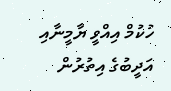ހުކުމް އިއްވީ ޔާމީނާއި އަދީބުގެ އިތުރުން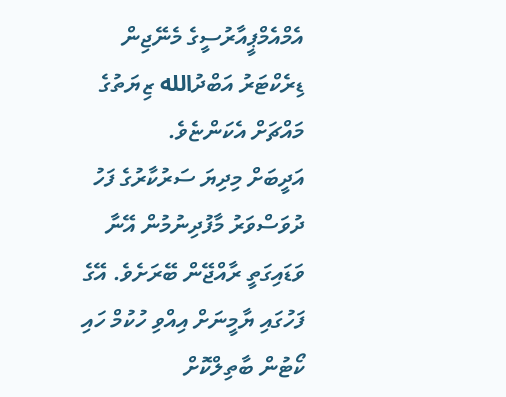އެމްއެމްޕީއާރުސީގެ މެނޭޖިން ޑިރެކްޓަރު އަބްދުالله ޒިޔަތުގެ މައްޗަށް އެކަންޏެވެ.
އަދީބަށް މިދިޔަ ސަރުކާރުގެ ފަހު ދުވަސްވަރު މާފުދިނުމުން އޭނާ ވަޑައިގަތީ ރާއްޖޭން ބޭރަށެވެ. އޭގެ ފަހުގައި ޔާމީނަށް އިއްވި ހުކުމް ހައި ކޯޓުން ބާތިލްކޮށް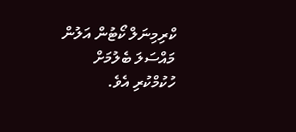ކްރިމިނަލް ކޯޓުން އަލުން މައްސަލަ ބެލުމަށް ހުކުމްކުރި އެވެ.